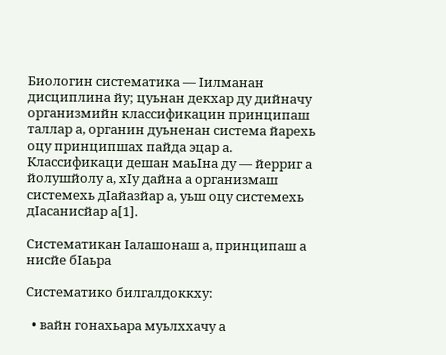Биологин систематика — Ӏилманан дисциплина йу; цуьнан декхар ду дийначу организмийн классификацин принципаш таллар а, органин дуьненан система йарехь оцу принципшах пайда эцар а. Классификаци дешан маьӀна ду — йерриг а йолушйолу а, хӀу дайна а организмаш системехь дӀайазйар а, уьш оцу системехь дӀасанисйар а[1].

Систематикан Ӏалашонаш а, принципаш а нисйе бӀаьра

Систематико билгалдоккху:

  • вайн гонахьара муьлххачу а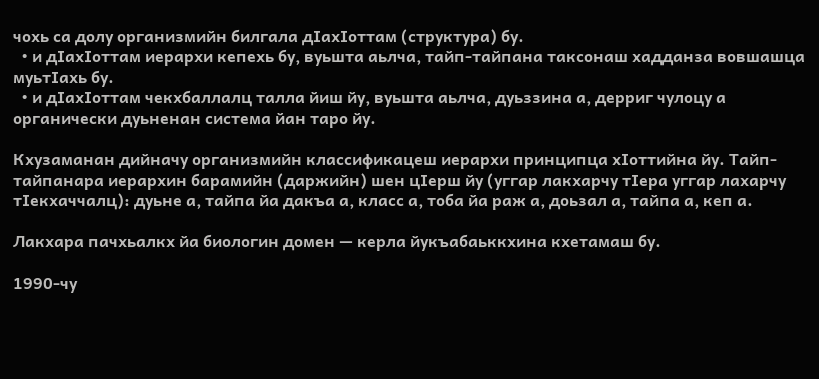чохь са долу организмийн билгала дӀахӀоттам (структура) бу.
  • и дӀахӀоттам иерархи кепехь бу, вуьшта аьлча, тайп-тайпана таксонаш хадданза вовшашца муьтӀахь бу.
  • и дӀахӀоттам чекхбаллалц талла йиш йу, вуьшта аьлча, дуьззина а, дерриг чулоцу а органически дуьненан система йан таро йу.

Кхузаманан дийначу организмийн классификацеш иерархи принципца хӀоттийна йу. Тайп-тайпанара иерархин барамийн (даржийн) шен цӀерш йу (уггар лакхарчу тӀера уггар лахарчу тӀекхаччалц): дуьне а, тайпа йа дакъа а, класс а, тоба йа раж а, доьзал а, тайпа а, кеп а.

Лакхара пачхьалкх йа биологин домен — керла йукъабаьккхина кхетамаш бу.

1990-чу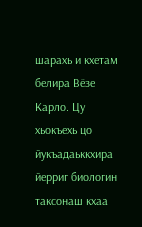шарахь и кхетам белира Вёзе Карло. Цу хьокъехь цо йукъадаьккхира йерриг биологин таксонаш кхаа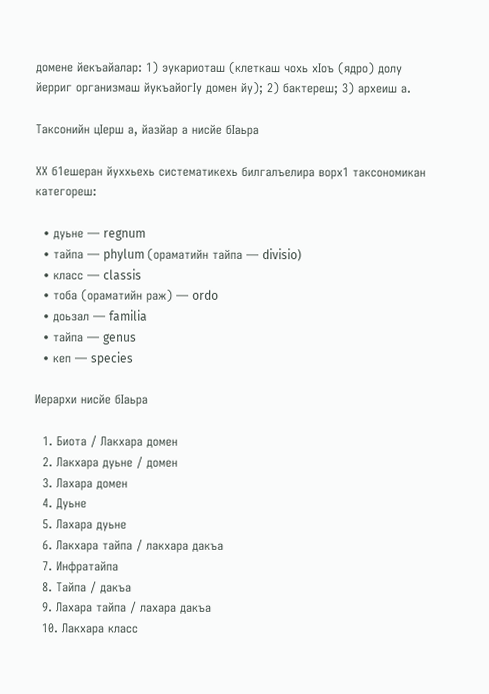домене йекъайалар: 1) эукариоташ (клеткаш чохь хӀоъ (ядро) долу йерриг организмаш йукъайогӀу домен йу); 2) бактереш; 3) археиш а.

Таксонийн цӀерш а, йазйар а нисйе бӀаьра

ХХ б1ешеран йуххьехь систематикехь билгалъелира ворх1 таксономикан категореш:

  • дуьне — regnum
  • тайпа — phylum (ораматийн тайпа — divisio)
  • класс — classis
  • тоба (ораматийн раж) — ordo
  • доьзал — familia
  • тайпа — genus
  • кеп — species

Иерархи нисйе бӀаьра

  1. Биота / Лакхара домен
  2. Лакхара дуьне / домен
  3. Лахара домен
  4. Дуьне
  5. Лахара дуьне
  6. Лакхара тайпа / лакхара дакъа
  7. Инфратайпа
  8. Тайпа / дакъа
  9. Лахара тайпа / лахара дакъа
  10. Лакхара класс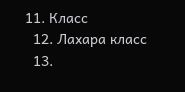11. Класс
  12. Лахара класс
  13.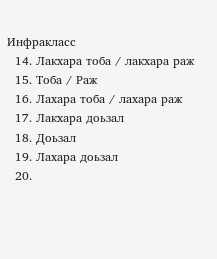Инфракласс
  14. Лакхара тоба / лакхара раж
  15. Тоба / Раж
  16. Лахара тоба / лахара раж
  17. Лакхара доьзал
  18. Доьзал
  19. Лахара доьзал
  20.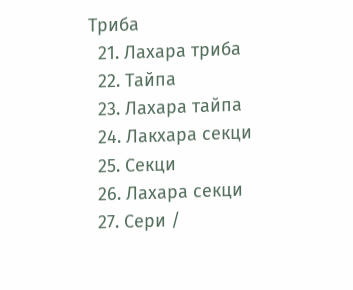Триба
  21. Лахара триба
  22. Тайпа
  23. Лахара тайпа
  24. Лакхара секци
  25. Секци
  26. Лахара секци
  27. Сери /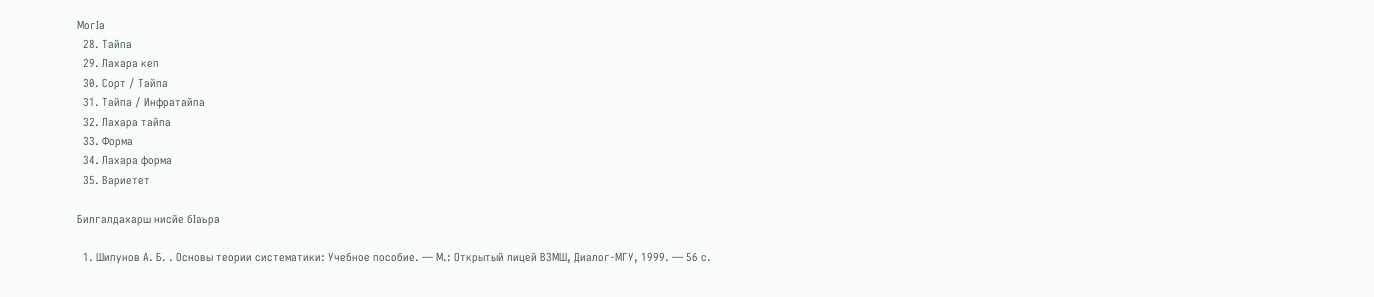МогӀа
  28. Тайпа
  29. Лахара кеп
  30. Сорт / Тайпа
  31. Тайпа / Инфратайпа
  32. Лахара тайпа
  33. Форма
  34. Лахара форма
  35. Вариетет

Билгалдахарш нисйе бӀаьра

  1. Шипунов А. Б. . Основы теории систематики: Учебное пособие. — М.: Открытый лицей ВЗМШ, Диалог-МГУ, 1999. — 56 с.